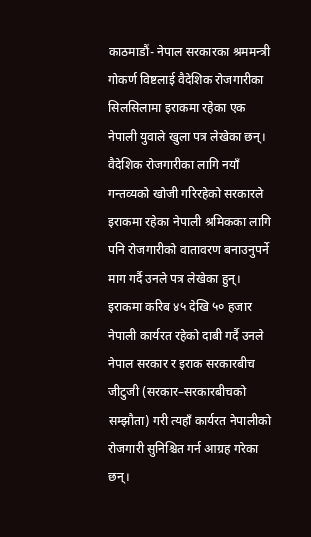काठमाडौं- नेपाल सरकारका श्रममन्त्री गोकर्ण विष्टलाई वैदेशिक रोजगारीका सिलसिलामा इराकमा रहेका एक नेपाली युवाले खुला पत्र लेखेका छन्।
वैदेशिक रोजगारीका लागि नयाँ गन्तव्यको खोजी गरिरहेको सरकारले इराकमा रहेका नेपाली श्रमिकका लागि पनि रोजगारीको वातावरण बनाउनुपर्ने माग गर्दै उनले पत्र लेखेका हुन्। इराकमा करिब ४५ देखि ५० हजार नेपाली कार्यरत रहेको दाबी गर्दै उनले नेपाल सरकार र इराक सरकारबीच जीटुजी (सरकार–सरकारबीचको सम्झौता) गरी त्यहाँ कार्यरत नेपालीको रोजगारी सुनिश्चित गर्न आग्रह गरेका छन्।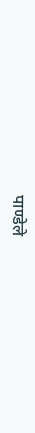पाण्डेले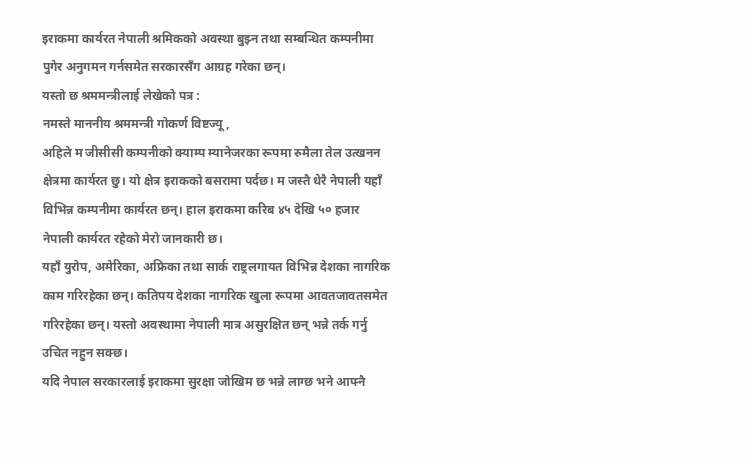इराकमा कार्यरत नेपाली श्रमिकको अवस्था बुझ्न तथा सम्बन्धित कम्पनीमा पुगेर अनुगमन गर्नसमेत सरकारसँग आग्रह गरेका छन्।
यस्तो छ श्रममन्त्रीलाई लेखेको पत्र :
नमस्ते माननीय श्रममन्त्री गोकर्ण विष्टज्यू,
अहिले म जीसीसी कम्पनीको क्याम्प म्यानेजरका रूपमा रुमैला तेल उत्खनन क्षेत्रमा कार्यरत छु। यो क्षेत्र इराकको बसरामा पर्दछ। म जस्तै धेरै नेपाली यहाँ विभिन्न कम्पनीमा कार्यरत छन्। हाल इराकमा करिब ४५ देखि ५० हजार नेपाली कार्यरत रहेको मेरो जानकारी छ।
यहाँ युरोप, अमेरिका, अफ्रिका तथा सार्क राष्ट्रलगायत विभिन्न देशका नागरिक काम गरिरहेका छन्। कतिपय देशका नागरिक खुला रूपमा आवतजावतसमेत गरिरहेका छन्। यस्तो अवस्थामा नेपाली मात्र असुरक्षित छन् भन्ने तर्क गर्नु उचित नहुन सक्छ।
यदि नेपाल सरकारलाई इराकमा सुरक्षा जोखिम छ भन्ने लाग्छ भने आफ्नै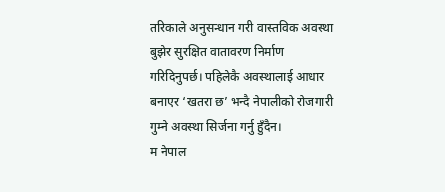तरिकाले अनुसन्धान गरी वास्तविक अवस्था बुझेर सुरक्षित वातावरण निर्माण गरिदिनुपर्छ। पहिलेकै अवस्थालाई आधार बनाएर ‘खतरा छ’ भन्दै नेपालीको रोजगारी गुम्ने अवस्था सिर्जना गर्नु हुँदैन।
म नेपाल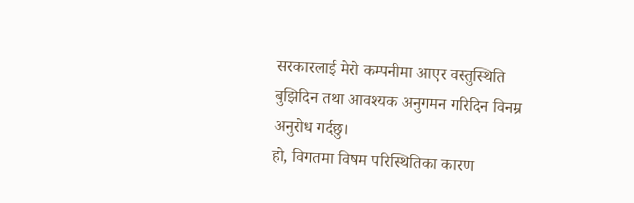सरकारलाई मेरो कम्पनीमा आएर वस्तुस्थिति बुझिदिन तथा आवश्यक अनुगमन गरिदिन विनम्र अनुरोध गर्दछु।
हो, विगतमा विषम परिस्थितिका कारण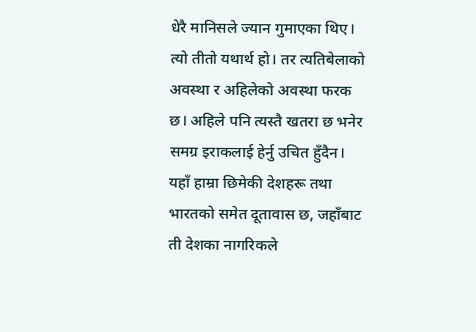धेरै मानिसले ज्यान गुमाएका थिए। त्यो तीतो यथार्थ हो। तर त्यतिबेलाको अवस्था र अहिलेको अवस्था फरक छ। अहिले पनि त्यस्तै खतरा छ भनेर समग्र इराकलाई हेर्नु उचित हुँदैन।
यहाँ हाम्रा छिमेकी देशहरू तथा भारतको समेत दूतावास छ, जहाँबाट ती देशका नागरिकले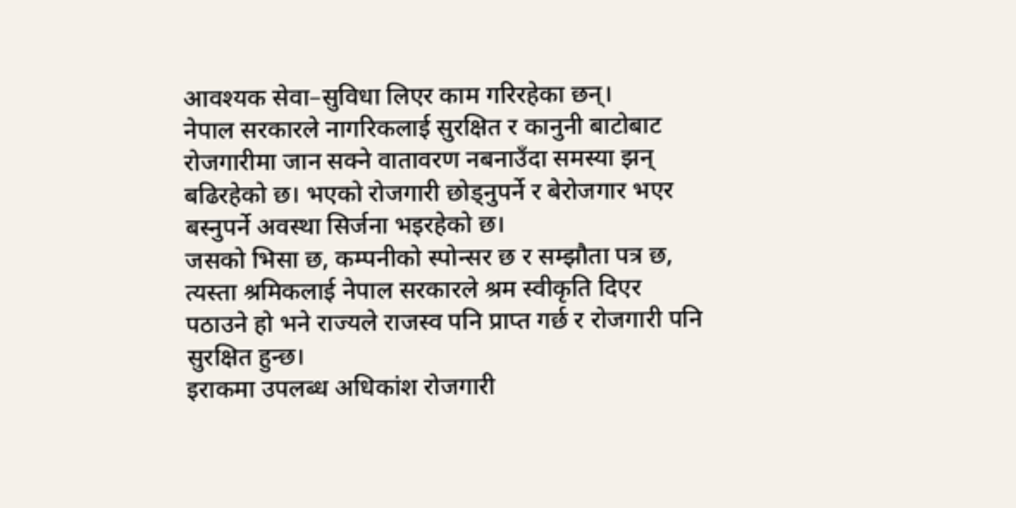आवश्यक सेवा–सुविधा लिएर काम गरिरहेका छन्।
नेपाल सरकारले नागरिकलाई सुरक्षित र कानुनी बाटोबाट रोजगारीमा जान सक्ने वातावरण नबनाउँदा समस्या झन् बढिरहेको छ। भएको रोजगारी छोड्नुपर्ने र बेरोजगार भएर बस्नुपर्ने अवस्था सिर्जना भइरहेको छ।
जसको भिसा छ, कम्पनीको स्पोन्सर छ र सम्झौता पत्र छ, त्यस्ता श्रमिकलाई नेपाल सरकारले श्रम स्वीकृति दिएर पठाउने हो भने राज्यले राजस्व पनि प्राप्त गर्छ र रोजगारी पनि सुरक्षित हुन्छ।
इराकमा उपलब्ध अधिकांश रोजगारी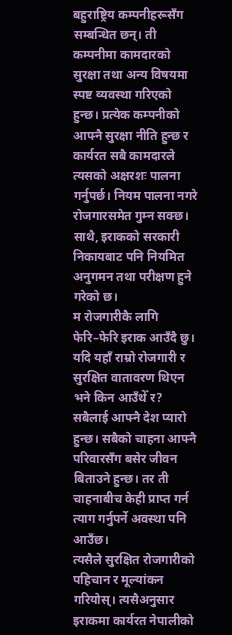बहुराष्ट्रिय कम्पनीहरूसँग सम्बन्धित छन्। ती कम्पनीमा कामदारको सुरक्षा तथा अन्य विषयमा स्पष्ट व्यवस्था गरिएको हुन्छ। प्रत्येक कम्पनीको आफ्नै सुरक्षा नीति हुन्छ र कार्यरत सबै कामदारले त्यसको अक्षरशः पालना गर्नुपर्छ। नियम पालना नगरे रोजगारसमेत गुम्न सक्छ। साथै, इराकको सरकारी निकायबाट पनि नियमित अनुगमन तथा परीक्षण हुने गरेको छ।
म रोजगारीकै लागि फेरि–फेरि इराक आउँदै छु। यदि यहाँ राम्रो रोजगारी र सुरक्षित वातावरण थिएन भने किन आउँथेँ र? सबैलाई आफ्नै देश प्यारो हुन्छ। सबैको चाहना आफ्नै परिवारसँग बसेर जीवन बिताउने हुन्छ। तर ती चाहनाबीच केही प्राप्त गर्न त्याग गर्नुपर्ने अवस्था पनि आउँछ।
त्यसैले सुरक्षित रोजगारीको पहिचान र मूल्यांकन गरियोस्। त्यसैअनुसार इराकमा कार्यरत नेपालीको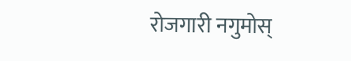रोजगारी नगुमोस्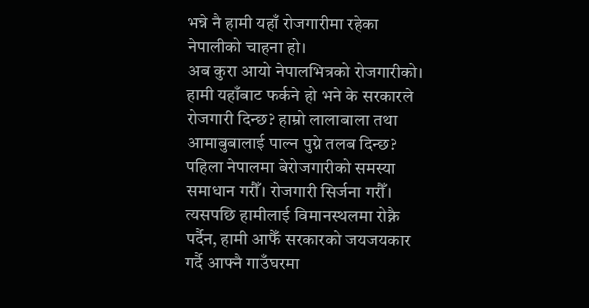भन्ने नै हामी यहाँ रोजगारीमा रहेका नेपालीको चाहना हो।
अब कुरा आयो नेपालभित्रको रोजगारीको। हामी यहाँबाट फर्कने हो भने के सरकारले रोजगारी दिन्छ? हाम्रो लालाबाला तथा आमाबुबालाई पाल्न पुग्ने तलब दिन्छ?
पहिला नेपालमा बेरोजगारीको समस्या समाधान गरौँ। रोजगारी सिर्जना गरौँ। त्यसपछि हामीलाई विमानस्थलमा रोक्नै पर्दैन, हामी आफैँ सरकारको जयजयकार गर्दै आफ्नै गाउँघरमा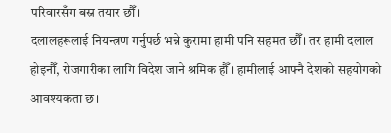परिवारसँग बस्न तयार छौँ।
दलालहरूलाई नियन्त्रण गर्नुपर्छ भन्ने कुरामा हामी पनि सहमत छौँ। तर हामी दलाल होइनौँ, रोजगारीका लागि विदेश जाने श्रमिक हौँ। हामीलाई आफ्नै देशको सहयोगको आवश्यकता छ।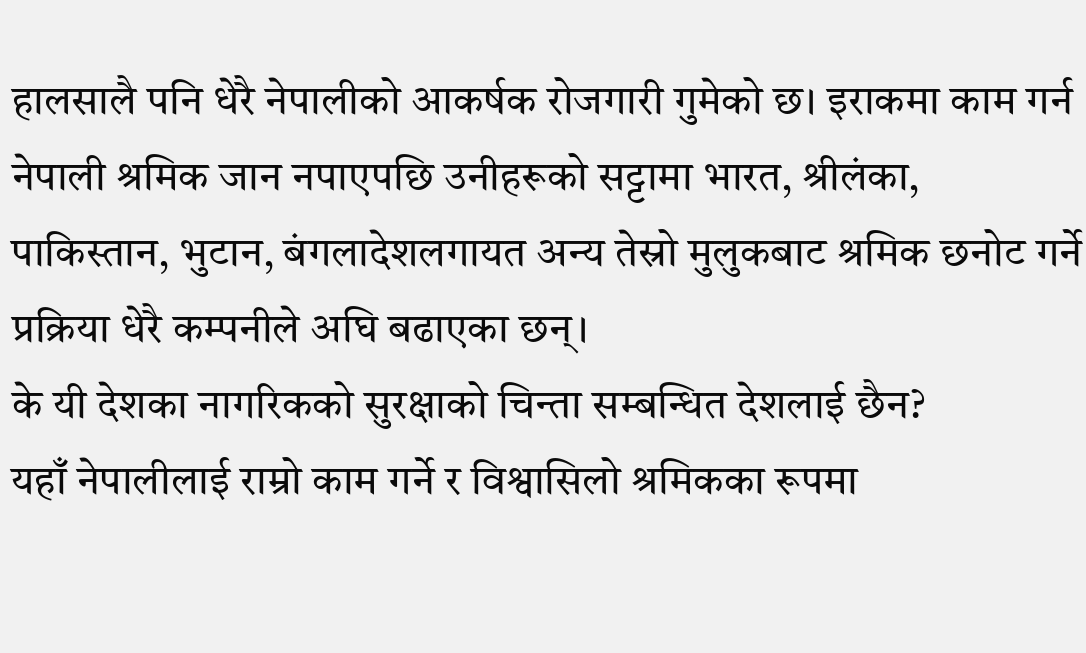हालसालै पनि धेरै नेपालीको आकर्षक रोजगारी गुमेको छ। इराकमा काम गर्न नेपाली श्रमिक जान नपाएपछि उनीहरूको सट्टामा भारत, श्रीलंका, पाकिस्तान, भुटान, बंगलादेशलगायत अन्य तेस्रो मुलुकबाट श्रमिक छनोट गर्ने प्रक्रिया धेरै कम्पनीले अघि बढाएका छन्।
के यी देशका नागरिकको सुरक्षाको चिन्ता सम्बन्धित देशलाई छैन?
यहाँ नेपालीलाई राम्रो काम गर्ने र विश्वासिलो श्रमिकका रूपमा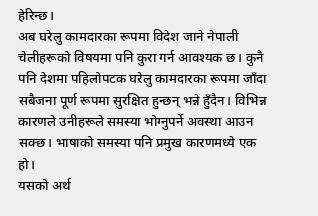हेरिन्छ।
अब घरेलु कामदारका रूपमा विदेश जाने नेपाली चेलीहरूको विषयमा पनि कुरा गर्न आवश्यक छ। कुनै पनि देशमा पहिलोपटक घरेलु कामदारका रूपमा जाँदा सबैजना पूर्ण रूपमा सुरक्षित हुन्छन् भन्ने हुँदैन। विभिन्न कारणले उनीहरूले समस्या भोग्नुपर्ने अवस्था आउन सक्छ। भाषाको समस्या पनि प्रमुख कारणमध्ये एक हो।
यसको अर्थ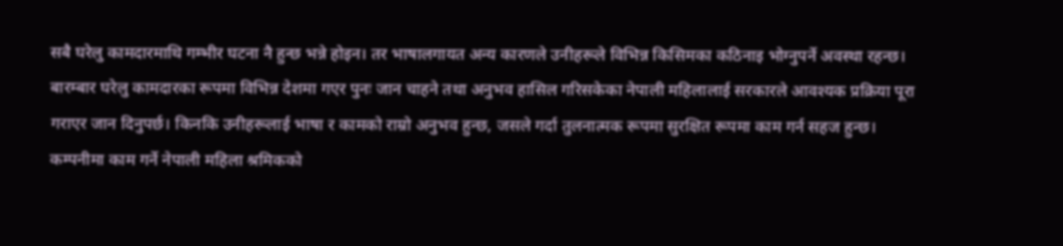सबै घरेलु कामदारमाथि गम्भीर घटना नै हुन्छ भन्ने होइन। तर भाषालगायत अन्य कारणले उनीहरूले विभिन्न किसिमका कठिनाइ भोग्नुपर्ने अवस्था रहन्छ।
बारम्बार घरेलु कामदारका रूपमा विभिन्न देशमा गएर पुनः जान चाहने तथा अनुभव हासिल गरिसकेका नेपाली महिलालाई सरकारले आवश्यक प्रक्रिया पूरा गराएर जान दिनुपर्छ। किनकि उनीहरूलाई भाषा र कामको राम्रो अनुभव हुन्छ, जसले गर्दा तुलनात्मक रूपमा सुरक्षित रूपमा काम गर्न सहज हुन्छ।
कम्पनीमा काम गर्ने नेपाली महिला श्रमिकको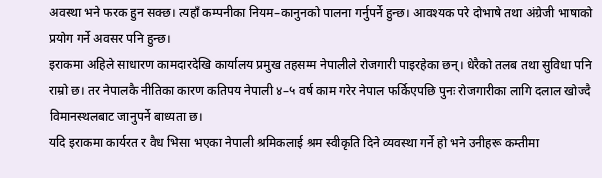अवस्था भने फरक हुन सक्छ। त्यहाँ कम्पनीका नियम–कानुनको पालना गर्नुपर्ने हुन्छ। आवश्यक परे दोभाषे तथा अंग्रेजी भाषाको प्रयोग गर्ने अवसर पनि हुन्छ।
इराकमा अहिले साधारण कामदारदेखि कार्यालय प्रमुख तहसम्म नेपालीले रोजगारी पाइरहेका छन्। धेरैको तलब तथा सुविधा पनि राम्रो छ। तर नेपालकै नीतिका कारण कतिपय नेपाली ४–५ वर्ष काम गरेर नेपाल फर्किएपछि पुनः रोजगारीका लागि दलाल खोज्दै विमानस्थलबाट जानुपर्ने बाध्यता छ।
यदि इराकमा कार्यरत र वैध भिसा भएका नेपाली श्रमिकलाई श्रम स्वीकृति दिने व्यवस्था गर्ने हो भने उनीहरू कम्तीमा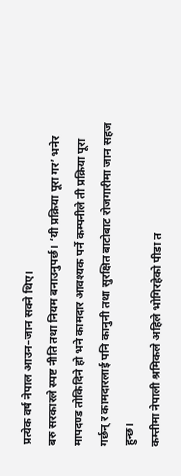प्रत्येक वर्ष नेपाल आउन–जान सक्ने थिए।
बरु सरकारले स्पष्ट नीति तथा नियम बनाउनुपर्छ। ‘यी प्रक्रिया पूरा गर’ भनेर मापदण्ड तोकिदिने हो भने कामदार आवश्यक पर्ने कम्पनीले ती प्रक्रिया पूरा गर्छन् र कामदारलाई पनि कानुनी तथा सुरक्षित बाटोबाट रोजगारीमा जान सहज हुन्छ।
कम्तीमा नेपाली श्रमिकले अहिले भोगिरहेको पीडा त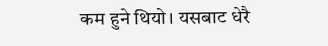कम हुने थियो। यसबाट धेरै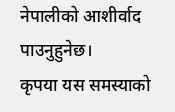नेपालीको आशीर्वाद पाउनुहुनेछ।
कृपया यस समस्याको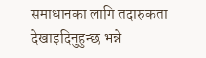समाधानका लागि तदारुकता देखाइदिनुहुन्छ भन्ने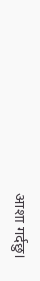आशा गर्दछु।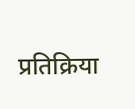प्रतिक्रिया